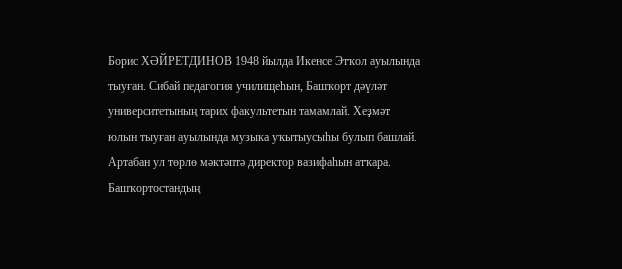Борис ХӘЙРЕТДИНОВ 1948 йылда Икенсе Этҡол ауылында тыуған. Сибай педагогия училищеһын, Башҡорт дәүләт университетының тарих факультетын тамамлай. Хеҙмәт юлын тыуған ауылында музыка уҡытыусыһы булып башлай. Артабан ул төрлө мәктәптә директор вазифаһын атҡара. Башҡортостандың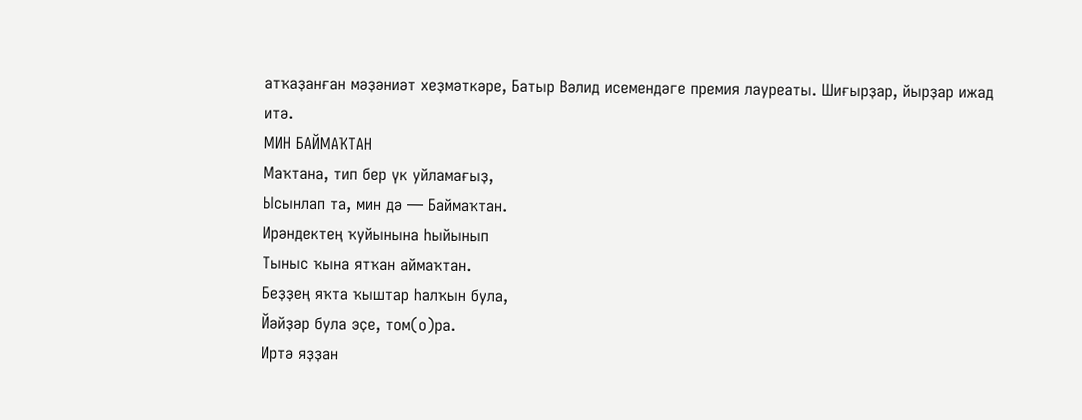атҡаҙанған мәҙәниәт хеҙмәткәре, Батыр Вәлид исемендәге премия лауреаты. Шиғырҙар, йырҙар ижад итә.
МИН БАЙМАҠТАН
Маҡтана, тип бер үк уйламағыҙ,
Ысынлап та, мин дә — Баймаҡтан.
Ирәндектең ҡуйынына һыйынып
Тыныс ҡына ятҡан аймаҡтан.
Беҙҙең яҡта ҡыштар һалҡын була,
Йәйҙәр була эҫе, том(о)ра.
Иртә яҙҙан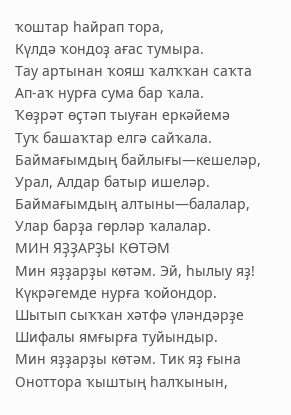ҡоштар һайрап тора,
Күлдә ҡондоҙ ағас тумыра.
Тау артынан ҡояш ҡалҡҡан саҡта
Ап-аҡ нурға сума бар ҡала.
Ҡөҙрәт өҫтәп тыуған еркәйемә
Туҡ башаҡтар елгә сайҡала.
Баймағымдың байлығы—кешеләр,
Урал, Алдар батыр ишеләр.
Баймағымдың алтыны—балалар,
Улар барҙа гөрләр ҡалалар.
МИН ЯҘҘАРҘЫ КӨТӘМ
Мин яҙҙарҙы көтәм. Эй, һылыу яҙ!
Күкрәгемде нурға ҡойондор.
Шытып сыҡҡан хәтфә үләндәрҙе
Шифалы ямғырға туйындыр.
Мин яҙҙарҙы көтәм. Тик яҙ ғына
Оноттора ҡыштың һалҡынын,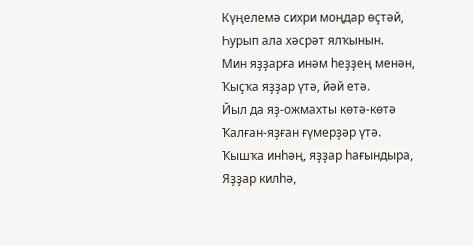Күңелемә сихри моңдар өҫтәй,
Һурып ала хәсрәт ялҡынын.
Мин яҙҙарға инәм һеҙҙең менән,
Ҡыҫҡа яҙҙар үтә, йәй етә.
Йыл да яҙ-ожмахты көтә-көтә
Ҡалған-яҙған ғүмерҙәр үтә.
Ҡышҡа инһәң, яҙҙар һағындыра,
Яҙҙар килһә,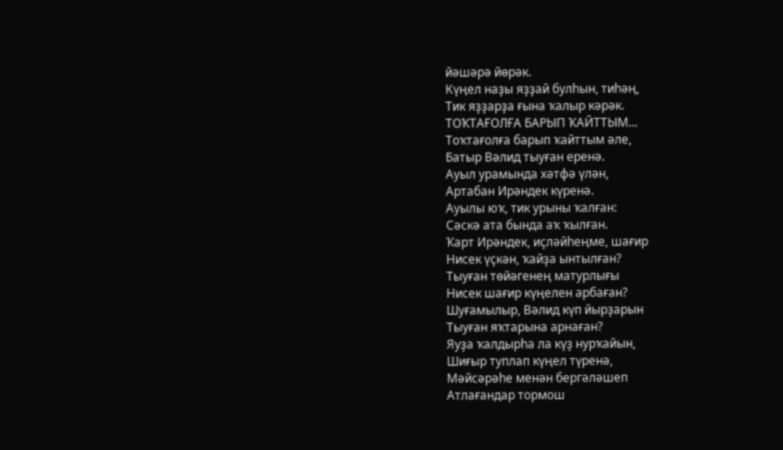йәшәрә йөрәк.
Күңел наҙы яҙҙай булһын, тиһәң,
Тик яҙҙарҙа ғына ҡалыр кәрәк.
ТОҠТАҒОЛҒА БАРЫП ҠАЙТТЫМ...
Тоҡтағолға барып ҡайттым әле,
Батыр Вәлид тыуған еренә.
Ауыл урамында хәтфә үлән,
Артабан Ирәндек күренә.
Ауылы юҡ, тик урыны ҡалған:
Сәскә ата бында аҡ ҡылған.
Ҡарт Ирәндек, иҫләйһеңме, шағир
Нисек үҫкән, ҡайҙа ынтылған?
Тыуған төйәгенең матурлығы
Нисек шағир күңелен арбаған?
Шуғамылыр, Вәлид күп йырҙарын
Тыуған яҡтарына арнаған?
Яуҙа ҡалдырһа ла күҙ нурҡайын,
Шиғыр туплап күңел түренә,
Мәйсәрәһе менән бергәләшеп
Атлағандар тормош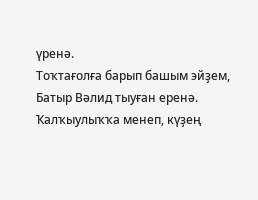үренә.
Тоҡтағолға барып башым эйҙем,
Батыр Вәлид тыуған еренә.
Ҡалҡыулыҡҡа менеп, күҙең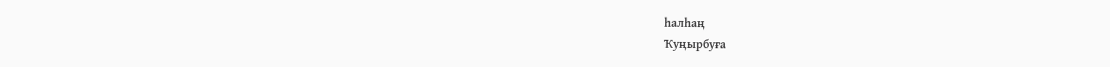һалһаң
Ҡуңырбуға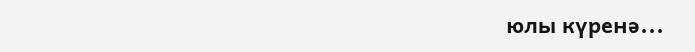юлы күренә...